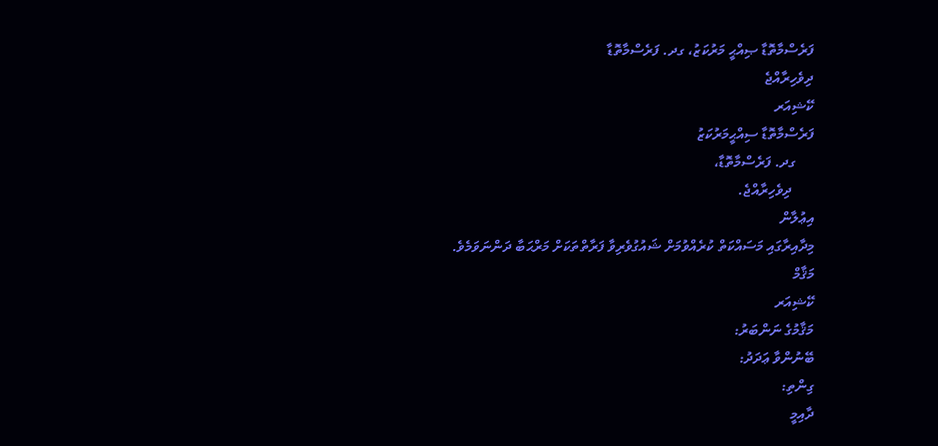ފަރެސްމާތޮޑާ ޞިއްޙީ މަރުކަޒު، ގދ. ފަރެސްމާތޮޑާ
ދިވެހިރާއްޖެ
ކޭޝިއަރ
ފަރެސްމާތޮޑާ ސިއްޙީމަރުކަޒު
     ގދ. ފަރެސްމާތޮޑާ،
      ދިވެހިރާއްޖެ.
އިޢުލާން
މިދާއިރާގައި މަސައްކަތް ކުރެއްވުމަށް ޝައުގުވެރިވާ ފަރާތްތަކަށް މަރްޙަބާ ދަންނަވަމެވެ.
މަޤާމް
ކޭޝިއަރ
މަޤާމުގެ ނަންބަރު:
ބޭނުންވާ ޢަދަދު:
ގިންތި:
ދާއިމީ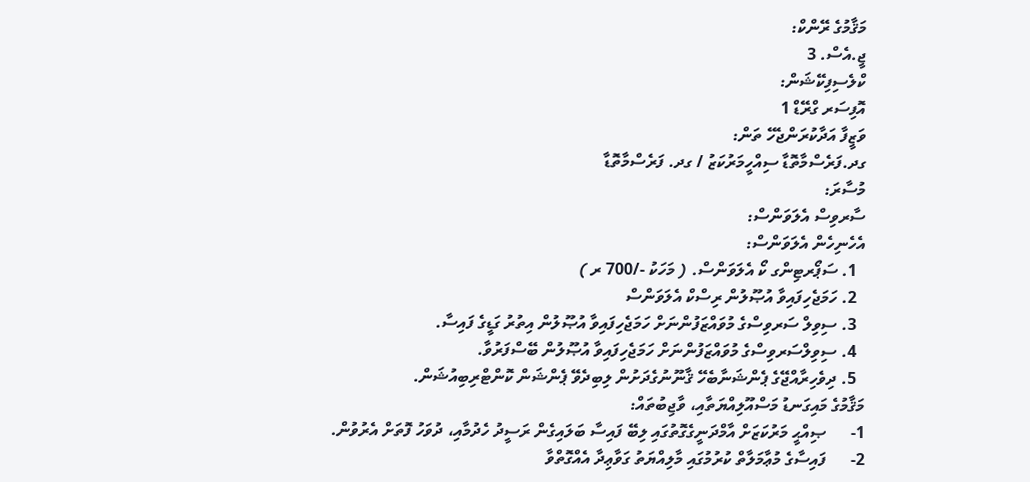މަޤާމުގެ ރޭންކް:
ޖީ.އެސް. 3
ކްލެސިފިކޭޝަން:
އޮފިސަރ ގްރޭޑް 1
ވަޒީފާ އަދާކުރަންޖެހޭ ތަން:
ގދ.ފަރެސްމާތޮޑާ ސިއްހީމަރުކަޒު / ގދ. ފަރެސްމާތޮޑާ
މުސާރަ:
ސާރވިސް އެލަވަންސް:
އެހެނިހެން އެލަވަންސް:
  1. ސަޕޯރޓިންގ ކޯ އެލަވަންސް. ( މަހަކު -/700 ރ )
  2. ހަމަޖެހިފައިވާ އުޞޫލުން ރިސްކް އެލަވަންސް
  3. ސިވިލް ސަރވިސްގެ މުވައްޒަފުންނަށް ހަމަޖެހިފައިވާ އުޞޫލުން އިތުރު ގަޑީގެ ފައިސާ.
  4. ސިވިލްސަރވިސްގެ މުވައްޒަފުންނަށް ހަމަޖެހިފައިވާ އުޞޫލުން ބޭސްފަރުވާ.
  5. ދިވެހިރާއްޖޭގެ ޕެންޝަނާބެހޭ ޤާނޫނުގެދަށުން ލިބިދެވޭ ޕެންޝަން ކޮންޓްރިބިއުޝަން.
މަޤާމުގެ މައިގަނޑު މަސްއޫލިއްޔަތާއި، ވާޖިބުތައް:
1-      ޞިއްޙީ މަރުކަޒަށް އާމްދަނީގެގޮތުގައި ލިބޭ ފައިސާ ބަލައިގެން ރަސީދު ހެދުމާއި، ދުވަހު ފޮތަށް އެރުވުން.
2-      ފައިސާގެ މުޢާމަލާތް ކުރުމުގައި މާލިއްޔަތު ގަވާޢިދާ އެއްގޮތްވާ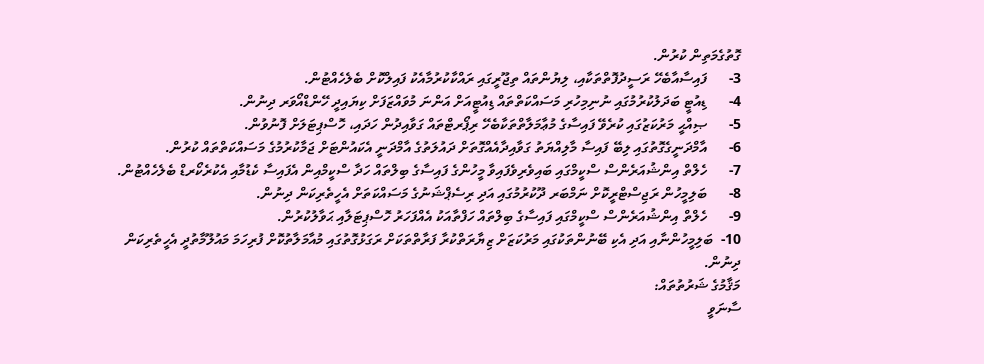ގޮތުގެމަތިން ކުރުން.
3-      ފައިސާއާބެހޭ ރަސީދުފޮތްތަކާއި، ލިޔުންތައް ތިޖޫރީގައި ރައްކާކުރުމާއެކު ފައިލްކޮށް ބެލެހެއްޓުން.
4-      ޑިއުޓީ ބަދަލުކުރުމުގައި ނުނިމިހުރި މަސައްކަތްތައް ޑިއުޓީއަށް އަންނަ މުވައްޒަފަށް ކިޔައިދީ ހޭންޑްއޯވަރ ދިނުން.
5-      ޞިއްޙީ މަރުކަޒުގައި ކުރެވޭ ފައިސާގެ މުޢާމަލާތްތަކާބެހޭ ރިޕޯރޓްތައް ގަވާއިދުން ހަދައި، ހޮސްޕިޓަލަށް ފޮނުވުން.
6-      އާމްދަނީގެގޮތުގައި ލިބޭ ފައިސާ މާލިއްޔަތު ގަވާއިދާއެއްގޮތަށް ދައުލަތުގެ އާމްދަނީ އެކައުންޓަށް ޖަމާކުރުމުގެ މަސައްކަތްތައް ކުރުން.
7-      ހެލްތް އިންޝުއަރެންސް ސްކީމްގައި ބައިވެރިވެފައިވާ މީހުންގެ ފައިސާގެ ބިލްތައް ހަދާ ސްކީމްއިން އެފައިސާ ކެޑުމާއި އެކުރެކޯރޑް ބެލެހެއްޓުން.
8-      ބަލިމީހުން ރަޖިސްޓްރީކޮށް ނަމްބަރ ދޫކުރުމުގައި އަދި ރިސެޕްޝަނުގެ މަސައްކަތަށް އެހީތެރިކަން ދިނުން.
9-      ހެލްތް އިންޝުއަރެންސް ސްކީމްގައި ފައިސާގެ ބިލްތައް ހަފްތާއަކު އެއްފަހަރު ހޮސްޕިޓަލާއި ޙަވާލުކުރުން.
10-  ބަލިމީހުންނާއި އަދި އެކި ބޭނުންތަކުގައި މަރުކަޒަށް ޒިޔާރަތްކުރާ ފަރާތްތަކަށް ރަގަޅުގޮތުގައި މުއާމަލާތުކޮށް ފުރިހަމަ މައުލޫމާތުދީ އެހީތެރިކަން ދިނުން.
މަޤާމުގެ ޝަރުތުތައް:
ސާނަވީ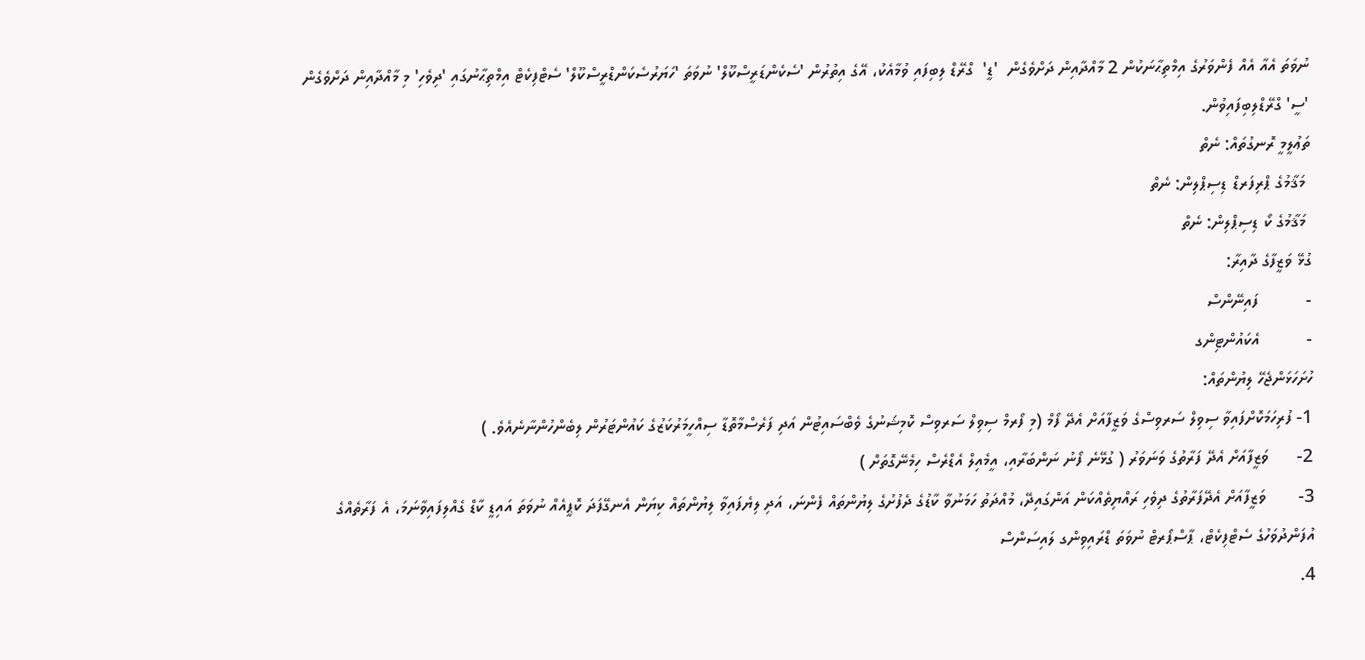ނުވަތަ އެއާ އެއް ފެންވަރުގެ އިމްތިޙާނަކުން 2 މާއްދާއިން ދަށްވެގެން  'ޑީ'  ގްރޭޑް ލިބިފައި ވުމާއެކު، އޭގެ އިތުރުން 'ސެކެންޑަރީސްކޫލް' ނުވަތަ 'ހަޔަރުސެކަންޑްރީސްކޫލް' ސެޓްފިކެޓް އިމްތިޙާނުގައި 'ދިވެހި' މި މާއްދާއިން ދަށްވެގެން 'ސީ' ގްރޭޑްލިބިފައިވުން.
ތަޢުލީމީ ރޮނގުތައް: ނެތް
 މަޤާމުގެ ޕްރިފަރޑް ޑިސިޕްލިން: ނެތް
 މަޤާމުގެ ކޯ ޑިސިޕްލިން: ނެތް
ގުޅޭ ވަޒީފާގެ ދާއިރާ:
-          ފައިނޭންސް
-          އެކައުންޓިންގ
ހުށަހަޅަންޖެހޭ ލިޔުންތައް:
1- ފުރިހަމަކޮށްފައިވާ ސިވިލް ސަރވިސްގެ ވަޒީފާއަށް އެދޭ ފޯމް (މި ފޯރމް ސިވިލް ސަރވިސް ކޮމިޝަނުގެ ވެބްސައިޓުން އަދި ފަރެސްމާތޮޑާ ސިއްހީމަރުކަޒުގެ ކައުންޓަރުން ލިބެންހުންނާނެއެވެ. )
2-      ވަޒީފާއަށް އެދޭ ފަރާތުގެ ވަނަވަރު ( ގުޅޭނެ ފޯނު ނަންބަރާއި، އީމެއިލް އެޑްރެސް ހިމެނޭގޮތަށް )
3-       ވަޒީފާއަށް އެދޭފަރާތުގެ ދިވެހި ރައްޔިތެއްކަން އަންގައިދޭ، މުއްދަތު ހަމަނުވާ ކާޑުގެ ދެފުށުގެ ލިޔުންތައް ފެންނަ، އަދި ލިޔެފައިވާ ލިޔުންތައް ކިޔަން އެނގޭފަދަ ކޮޕީއެއް ނުވަތަ އައިޑީ ކާޑް ގެއްލިފައިވާނަމަ، އެ ފަރާތެއްގެ އުފަންދުވަހުގެ ސެޓްފިކެޓް، ޕާސްޕޯރޓް ނުވަތަ ޑްރައިވިންގ ލައިސަންސް
4.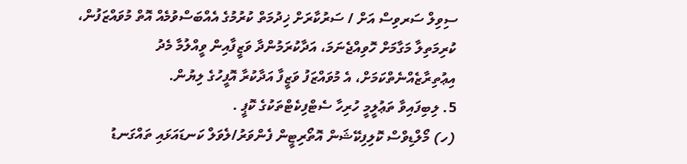ސިވިލް ސަރވިސް އަށް / ސަރުކާރަށް ޚިދުމަތް ކުރުމުގެ އެއްބަސްވުމެއް އޮތް މުވައްޒަފުން، ކުރިމަތިލާ މަގާމަށް ހޮވިއްޖެނަމަ، އަދާކުރަމުންދާ ވަޒީފާއިން ވީއްލުމާ މެދު އިޢުތިރާޒެއްނެތްކަމަށް، އެ މުވައްޒަފު ވަޒީފާ އަދާކުރާ އޮފީހުގެ ލިޔުން.
5. ލިބިފައިވާ ތަޢުލީމީ ހުރިހާ ސެޓްފިކެޓްތަކުގެ ކޮޕީ .
(ހ) މޯލްޑިވްސް ކޮލިފިކޭޝަން އޮތޯރިޓީން ފެންވަރު/ލެވަލް ކަނޑައަޅައި ތައްގަނޑު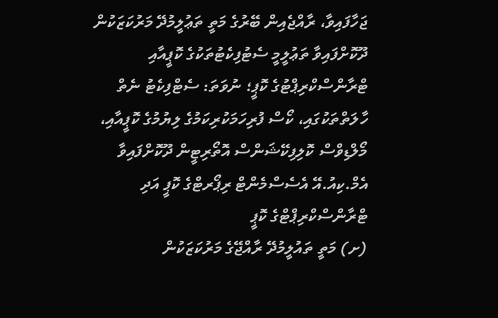ޖަހާފައިވާ، ރާއްޖެއިން ބޭރުގެ މަތީ ތަޢުލީމުދޭ މަރުކަޒަކުން ދޫކޮށްފައިވާ ތަޢުލީމީ ސެޓުފިކެޓުތަކުގެ ކޮޕީއާއި ޓްރާންސްކްރިޕްޓުގެ ކޮޕީ؛ ނުވަތަ: ސެޓްފިކެޓު ނެތް ހާލަތްތަކުގައި، ކޯސް ފުރިހަމަކުރިކަމުގެ ލިޔުމުގެ ކޮޕީއާއި، މޯލްޑިވްސް ކޮލިފިކޭޝަންސް އޮތޯރިޓީން ދޫކޮށްފައިވާ އެމް.ކިއު.އޭ އެސެސްމެންޓް ރިޕޯރޓްގެ ކޮޕީ އަދި ޓްރާންސްކްރިޕްޓްގެ ކޮޕީ
(ށ) މަތީ ތައުލީމުދޭ ރާއްޖޭގެ މަރުކަޒަކުން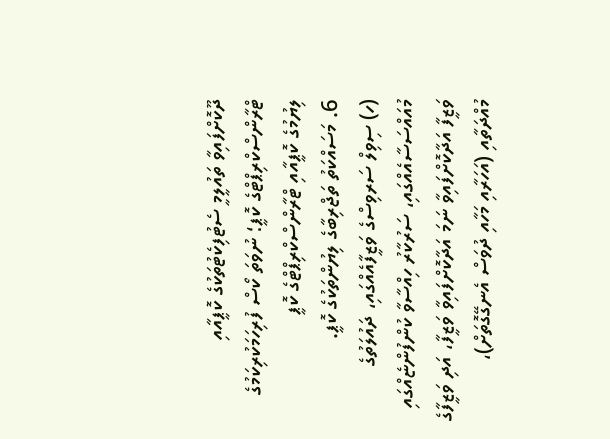ދޫކޮށްފައިވާ ތައުލީމީ ސެޓުފިކެޓުތަކުގެ ކޮޕީއާއި ޓްރާންސްކްރިޕްޓްގެ ކޮޕީ؛ ނުވަތަ ކޯސް ފުރިހަމަކުރިކަމުގެ ލިޔުމުގެ ކޮޕީއާއި ޓްރާންސްކްރިޕްޓްގެ ކޮޕީ
6. މަސައްކަތު ތަޖްރިބާގެ ލިޔުންތަކުގެ ކޮޕީ.
(ހ) ސިވިލް ސަރވިސްގެ ވަޒީފާއެއްގައި، ދައުލަތުގެ މުއައްސަސާއެއްގައި، ސަރުކާރު ހިއްސާވާ ކުންފުންޏެއްގައި ވަޒީފާ އަދާކޮށްފައިވާ ނަމަ އަދާކޮށްފައިވާ ވަޒީފާ، އަދި ވަޒީފާގެ މުއްދަތާއި (އަހަރާއި މަހާއި ދުވަސް އެނގޭގޮތަށް)،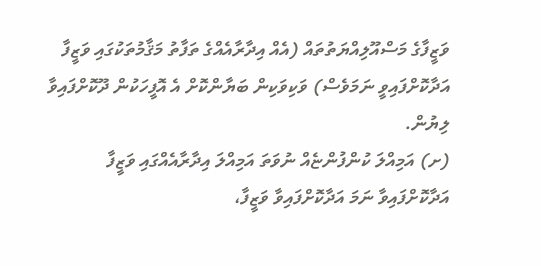ވަޒީފާގެ މަސްއޫލިއްޔަތުތައް (އެއް އިދާރާއެއްގެ ތަފާތު މަޤާމުތަކުގައި ވަޒީފާ އަދާކޮށްފައިވީ ނަމަވެސް) ވަކިވަކިން ބަޔާންކޮށް އެ އޮފީހަކުން ދޫކޮށްފައިވާ ލިޔުން.
(ށ) އަމިއްލަ ކުންފުންޏެއް ނުވަތަ އަމިއްލަ އިދާރާއެއްގައި ވަޒީފާ އަދާކޮށްފައިވާ ނަމަ އަދާކޮށްފައިވާ ވަޒީފާ،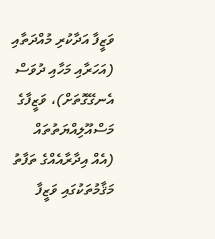ވަޒީފާ އަދާކުރި މުއްދަތާއި (އަހަރާއި މަހާއި ދުވަސް އެނގޭގޮތަށް)، ވަޒީފާގެ މަސްއޫލިއްޔަތުތައް (އެއް އިދާރާއެއްގެ ތަފާތު މަޤާމުތަކުގައި ވަޒީފާ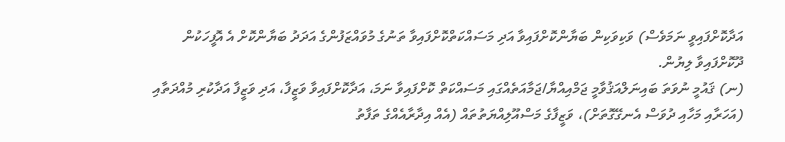އަދާކޮށްފައިވީ ނަމަވެސް) ވަކިވަކިން ބަޔާންކޮށްފައިވާ އަދި މަސައްކަތްކޮށްފައިވާ ތަނުގެ މުވައްޒަފުންގެ އަދަދު ބަޔާންކޮށް އެ އޮފީހަކުން ދޫކޮށްފައިވާ ލިޔުން.
(ނ) ޤައުމީ ނުވަތަ ބައިނަލްއަޤުވާމީ ޖަމްއިއްޔާ/ޖަމާއަތެއްގައި މަސައްކަތް ކޮށްފައިވާ ނަމަ، އަދާކޮށްފައިވާ ވަޒީފާ، އަދި ވަޒީފާ އަދާކުރި މުއްދަތާއި (އަހަރާއި މަހާއި ދުވަސް އެނގޭގޮތަށް)، ވަޒީފާގެ މަސްއޫލިއްޔަތުތައް (އެއް އިދާރާއެއްގެ ތަފާތު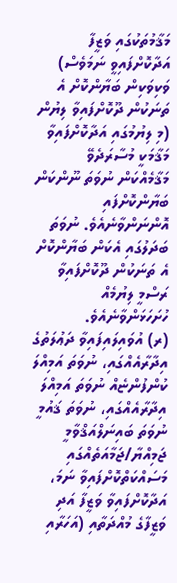މަޤާމުތަކުގައި ވަޒީފާ އަދާކޮށްފައިވީ ނަމަވެސް) ވަކިވަކިން ބަޔާންކޮށް އެ ތަނަކުން ދޫކޮށްފައިވާ ލިޔުން (މި ލިޔުމުގައި އަދާކޮށްފައިވާ މަޤާމަކީ މުސާރަދެވޭ މަޤާމެއްކަން ނުވަތަ ނޫންކަން ބަޔާންކޮށްފައި އޮންނަންވާނެއެވެ. ނުވަތަ ބަދަލުގައި އެކަން ބަޔާންކޮށް އެ ތަނަކުން ދޫކޮށްފައިވާ ރަސްމީ ލިޔުމެއް ހުށަހަޅަންވާނެއެވެ.
(ރ) އުވައިލައިފައިވާ ދަޢުލަތުގެ އިދާރާއެއްގައި، ނުވަތަ އަމިއްލަ ކުންފުންޏެއް ނުވަތަ އަމިއްލަ އިދާރާއެއްގައި، ނުވަތަ ޤައުމީ ނުވަތަ ބައިނަލްއަޤްވާމީ ޖަމިއްޔާ/ޖަމާއަތެއްގައި މަސައްކަތްކޮށްފައިވާ ނަމަ،  އަދާކޮށްފައިވާ ވަޒީފާ އަދި ވަޒީފާގެ މުއްދަތާއި (އަހަރާއި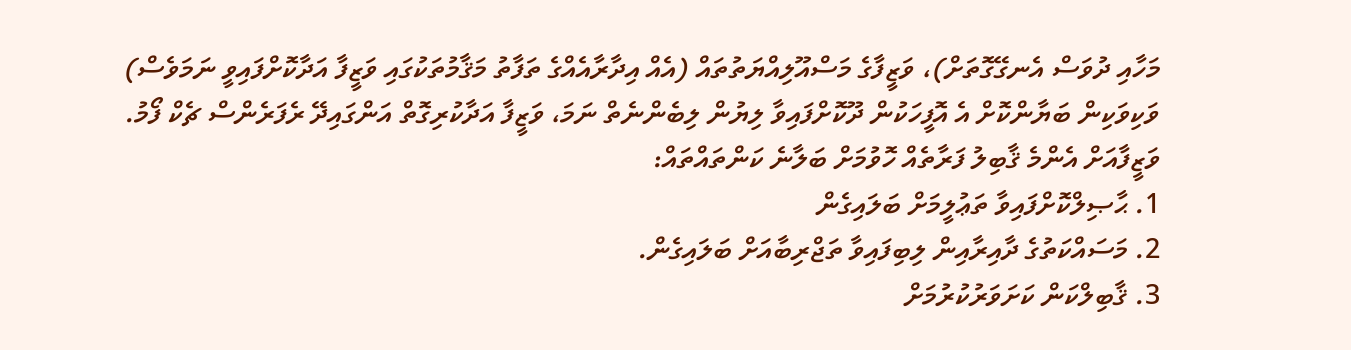މަހާއި ދުވަސް އެނގޭގޮތަށް)، ވަޒީފާގެ މަސްއޫލިއްޔަތުތައް (އެއް އިދާރާއެއްގެ ތަފާތު މަޤާމުތަކުގައި ވަޒީފާ އަދާކޮށްފައިވީ ނަމަވެސް) ވަކިވަކިން ބަޔާންކޮށް އެ އޮފީހަކުން ދޫކޮށްފައިވާ ލިޔުން ލިބެންނެތް ނަމަ، ވަޒީފާ އަދާކުރިގޮތް އަންގައިދޭ ރެފަރެންސް ޗެކް ފޯމު.
ވަޒީފާއަށް އެންމެ ޤާބިލު ފަރާތެއް ހޮވުމަށް ބަލާނެ ކަންތައްތައް:
1. ޙާޞިލްކޮށްފައިވާ ތަޢުލީމަށް ބަލައިގެން
2. މަސައްކަތުގެ ދާއިރާއިން ލިބިފައިވާ ތަޖްރިބާއަށް ބަލައިގެން.
3. ޤާބިލްކަން ކަށަވަރުކުރުމަށް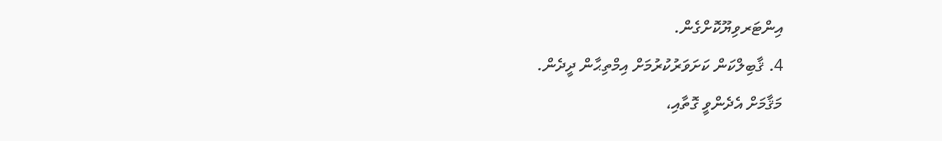އިންޓަރވިޔޫކޮށްގެން.
4. ޤާބިލްކަން ކަށަވަރުކުރުމަށް އިމްތިޙާން ދީދެން.
މަޤާމަށް އެދެންވީ ގޮތާއި،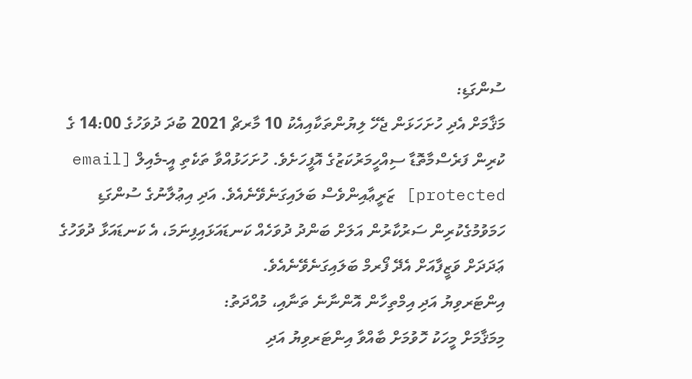ސުންގަޑި:
މަޤާމަށް އެދި ހުށަހަޅަން ޖެހޭ ލިޔުންތަކާއިއެކު 10 މާރޗް 2021 ބުދަ ދުވަހުގެ 14:00 ގެ ކުރިން ފަރެސްމާތޮޑާ ސިއްހީމަރުކަޒުގެ އޮފީހަށެވެ. ހުށަހަޅުއްވާ ތަކެތި އީ-މެއިލް [email protected] ޒަރީޢާއިންވެސް ބަލައިގަނެވޭނެއެވެ. އަދި އިޢުލާނުގެ ސުންގަޑި
ހަމަވުމުގެކުރިން ސަރުކާރުން އަލަށް ބަންދު ދުވަހެއް ކަނޑައަޅައިފިނަމަ، އެ ކަނޑައަޅާ ދުވަހުގެ ޢަދަދަށް ވަޒީފާއަށް އެދޭ ފޯރމް ބަލައިގަނެވޭނެއެވެ.
އިންޓަރވިޔު އަދި އިމްތިހާން އޮންނާނެ ތަނާއި، މުއްދަތު:
މިމަޤާމަށް މީހަކު ހޮވުމަށް ބާއްވާ އިންޓަރވިޔު އަދި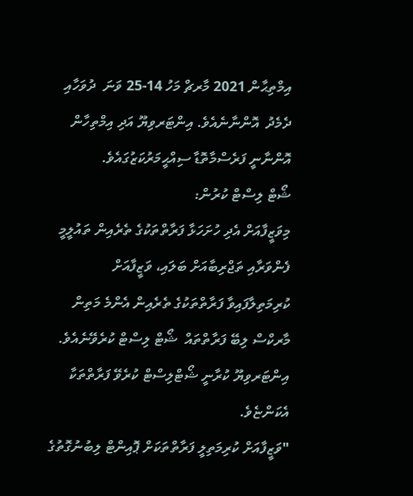އިމްތިޙާން 2021 މާރޗް މަހު 14-25 ވަނަ  ދުވަހާއި ދެމެދު  އޮންނާނެއެވެ. އިންޓަރވިޔޫ އަދި އިމްތިހާން އޮންނާނީ ފަރެސްމާތޮޑާ ސިއްޙީމަރުކަޒުގައެވެ.
ޝޯޓް ލިސްޓް ކުރުން:
މިވަޒީފާއަށް އެދި ހުށަހަޅާ ފަރާތްތަކުގެ ތެރެއިން ތައުލީމީ ފެންވަރާއި ތަޖްރިބާއަށް ބަލައި، ވަޒީފާއަށް ކުރިމަތިލާފައިވާ ފަރާތްތަކުގެ ތެރެއިން އެންމެ މަތިން މާރކްސް ލިބޭ ފަރާތްތައް  ޝޯޓް ލިސްޓް ކުރެވޭނެއެވެ. އިންޓަރވިޔޫ ކުރާނީ ޝޯޓްލިސްޓް ކުރެވޭ ފަރާތްތަކާ އެކަންޏެވެ.
"ވަޒީފާއަށް ކުރިމަތިލީ ފަރާތްތަކަށް ޕޮއިންޓް ލިބުނުގޮތުގެ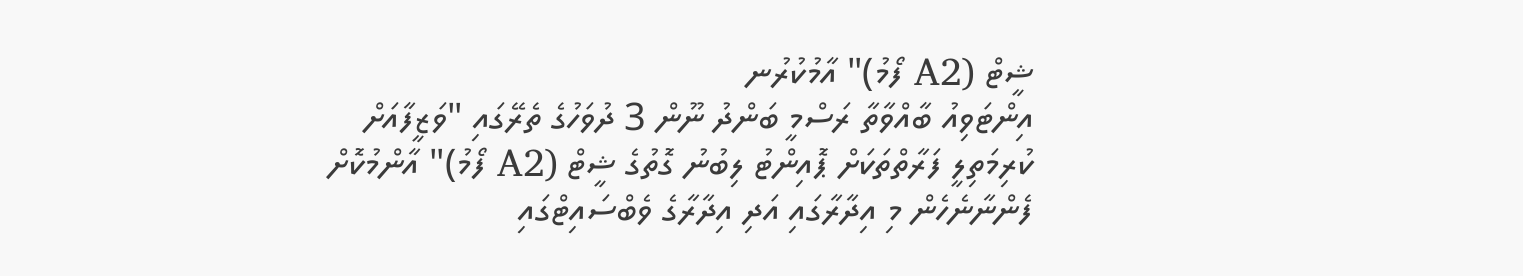ޝީޓް (A2 ފޯމު)" އާމުކުރުނ
އިންޓަވިއު ބާއްވާތާ ރަސްމީ ބަންދު ނޫން 3 ދުވަހުގެ ތެރޭގައި "ވަޒީފާއަށް ކުރިމަތިލީ ފަރާތްތަކަށް ޕޮއިންޓު ލިބުނު ގޮތުގެ ޝީޓް (A2 ފޯމު)" އާންމުކޮށް ފެންނާނެހެން މި އިދާރާގައި އަދި އިދާރާގެ ވެބްސައިޓްގައި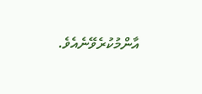އާންމުކުރެވޭނެއެވެ.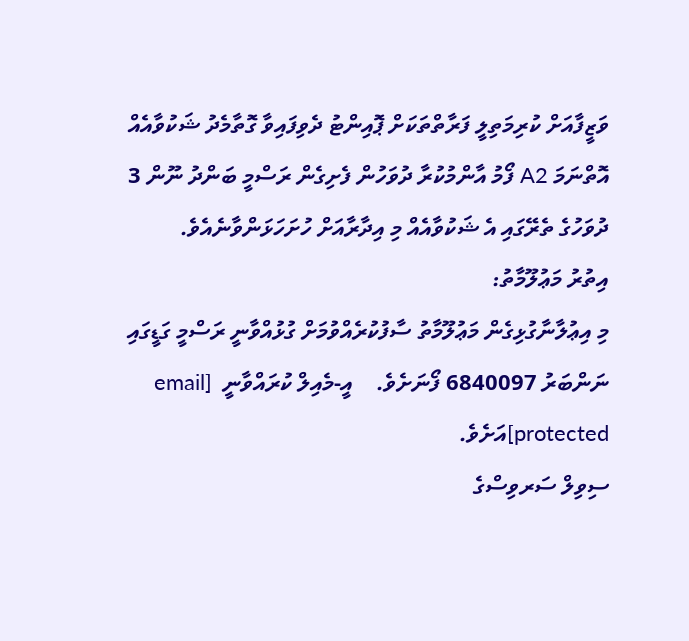ވަޒީފާއަށް ކުރިމަތިލީ ފަރާތްތަކަށް ޕޮއިންޓު ދެވިފައިވާ ގޮތާމެދު ޝަކުވާއެއް އޮތްނަމަ A2 ފޯމު އާންމުކުރާ ދުވަހުން ފެށިގެން ރަސްމީ ބަންދު ނޫން 3 ދުވަހުގެ ތެރޭގައި އެ ޝަކުވާއެއް މި އިދާރާއަށް ހުށަހަޅަންވާނެއެވެ.
އިތުރު މަޢުލޫމާތު:
މި އިޢުލާނާގުޅިގެން މަޢުލޫމާތު ސާފުކުރެއްވުމަށް ގުޅުއްވާނީ ރަސްމީ ގަޑީގައި ނަންބަރު 6840097 ފޯނަށެވެ.    އީ-މެއިލް ކުރައްވާނީ  [email protected]އަށެވެ.
ސިވިލް ސަރވިސްގެ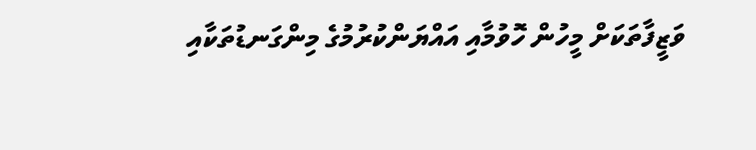ވަޒީފާތަކަށް މީހުން ހޮވުމާއި އައްޔަންކުރުމުގެ މިންގަނޑުތަކާއި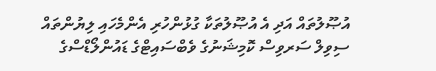އުޞޫލުތައް އަދި އެ އުޞޫލުތަކާ ގުޅުންހުރި އެންމެހައި ލިޔުންތައް ސިވިލް ސަރވިސް ކޮމިޝަނުގެ ވެބްސައިޓްގެ ޑައުންލޯޑްސްގެ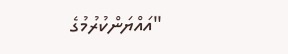"އައްޔަންކުރުމުގެ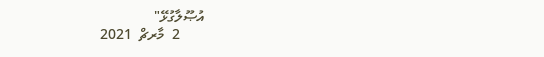އުޞޫލާގުޅޭ"
       2  މާރޗް  2021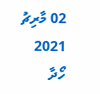02 މާރިޗު 2021
ހޯދާ